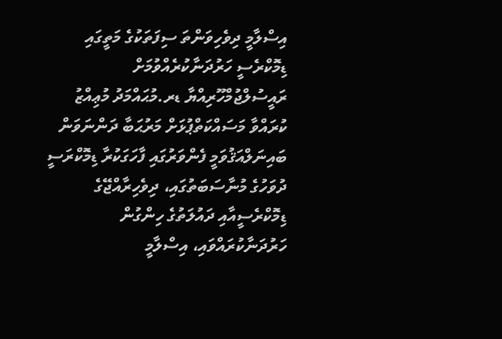އިސްލާމީ ދިވެހިވަންތަ ސިފަތަކުގެ މަތީގައި ޑިމޮކްރެސީ ހަރުދަނާކުރެއްވުމަށް ރައީސުލްޖުމްހޫރިއްޔާ ޑރ.މުޙައްމަދު މުޢިއްޒު ކުރައްވާ މަސައްކަތްޕުޅަށް މަރުޙަބާ ދަންނަވަން
ބައިނަލްއަޤުވަމީ ފެންވަރުގައި ފާހަގަކުރާ ޑިމޮކްރަސީ ދުވަހުގެ މުނާސަބަތުގައި، ދިވެހިރާއްޖޭގެ ޑިމޮކްރެސީއާއި ދައުލަތުގެ ހިންގުން ހަރުދަނާކުރައްވައި، އިސްލާމީ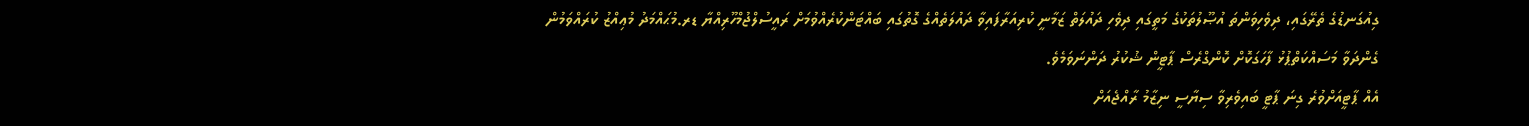ގިއުގަނޑުގެ ތެރޭގައި، ދިވެހިވަންތަ އުޞޫލުތަކުގެ މަތީގައި ދިވެހި ދައުލަތް ޒަމާނީ ކުރިއަރާފައިވާ ދައުލަތެއްގެ ގޮތުގައި ބައްޓަންކުރެއްވުމަށް ރައީސުލްޖުމްހޫރިއްޔާ ޑރ.މުޙައްމަދު މުޢިއްޒު ކުރައްވަމުން ގެންދަވާ މަސައްކަތްޕުޅު ފާހަގަކޮށް ކޮންގްރެސް ޕާޓީން ޝުކުރު ދަންނަވަމެވެ.
އެއް ޕާޓީއަށްވުރެ ގިނަ ޕާޓީ ބައިވެރިވާ ސިޔާސީ ނިޒާމު ރާއްޖެއަށް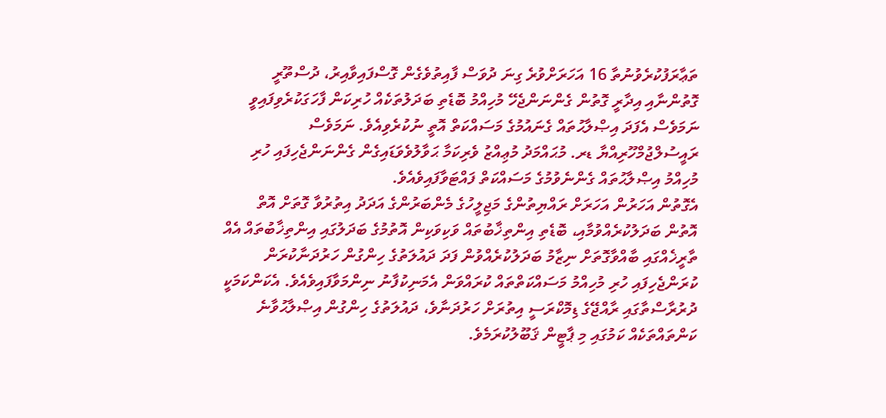ތަޢާރަފުކުރެވުނުތާ 16 އަހަރަށްވުރެ ގިނަ ދުވަސް ފާއިތުވެގެން ގޮސްފައިވާއިރު، ދުސްތޫރީ ގޮތުންނާއި އިދާރީ ގޮތުން ގެންނަންޖެހޭ މުހިއްމު ބޮޑެތި ބަދަލުތަކެއް ހުރިކަން ފާހަގަކުރެވިފައިވީ ނަމަވެސް އެފަދަ އިޞްލާޙުތައް ގެނައުމުގެ މަސައްކަތް އޮތީ ނުކުރެވިއެވެ. ނަމަވެސް ރައީސުލްޖުމްހޫރިއްޔާ ޑރ. މުޙައްމަދު މުޢިއްޒު ވެރިކަމާ ޙަވާލުވެވަޑައިގެން ގެންނަންޖެހިފައި ހުރި މުހިއްމު އިޞްލާޙުތައް ގެންނެވުމުގެ މަސައްކަތް ފައްޓަވާފައިވެއެވެ.
އެގޮތުން އަހަރުން އަހަރަށް ރައްޔިތުންގެ މަޖިލީހުގެ މެންބަރުންގެ އަދަދު އިތުރުވާ ގޮތަށް އޮތް އޮތުން ބަދަލުކުރެއްވުމާއި، ބޮޑެތި އިންތިޚާބުތައް ވަކިވަކިން އޮތުމުގެ ބަދަލުގައި އިންތިޚާބުތައް އެއް ތާރީޚެއްގައި ބާއްވާގޮތަށް ނިޒާމު ބަދަލުކުރެއްވުން ފަދަ ދައުލަތުގެ ހިންގުން ހަރުދަނާކުރަން ކުރަންޖެހިފައި ހުރި މުހިއްމު މަސައްކަތްތައް ކުރައްވަން އެމަނިކުފާނު ނިންމަވާފައިވެއެވެ. އެކަންކަމަކީ ދުރުރާސްތާގައި ރާއްޖޭގެ ޑިމޮކްރަސީ އިތުރަށް ހަރުދަނާވެ، ދައުލަތުގެ ހިންގުން އިޞްލާޙުވާނެ ކަންތައްތަކެއް ކަމުގައި މި ޕާޓީން ޤަބޫލުކުރަމެވެ.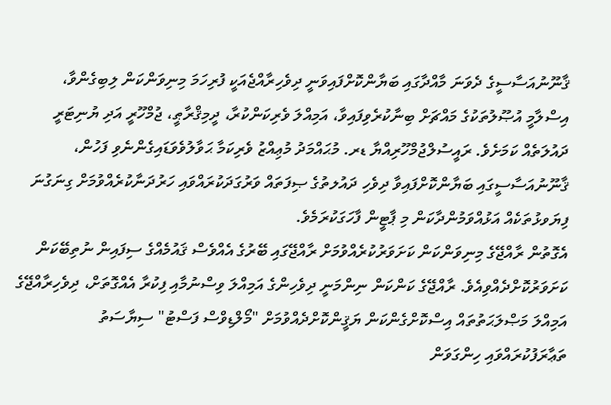ޤާނޫނުއަސާސީގެ ދެވަނަ މާއްދާގައި ބަޔާންކޮށްފައިވަނީ ދިވެހިރާއްޖެއަކީ ފުރިހަމަ މިނިވަންކަން ލިބިގެންވާ، އިސްލާމީ އުޞޫލުތަކުގެ މައްޗަށް ބިނާކުރެވިފައިވާ، އަމިއްލަ ވެރިކަންކުރާ، ދީމިޤްރާޠީ، ޖުމްހޫރީ އަދި ޔުނިޓަރީ ދައުލަތެއް ކަމަށެވެ. ރައީސުލްޖުމްހޫރިއްޔާ ޑރ. މުޙައްމަދު މުޢިއްޒު ވެރިކަމާ ޙަވާލުވެވަޑައިގެންނެވި ފަހުން، ޤާނޫނުއަސާސީގައި ބަޔާންކޮށްފައިވާ ދިވެހި ދައުލތުގެ ޞިފަތައް ވަރުގަދަކުރައްވައި ހަރުދަނާކުރެއްވުމަށް ގިނަގުނަ ފިޔަވޅުތަކެއް އަޅުއްވަމުންދާކަން މި ޕާޓީން ފާހަގަކުރަމެވެ.
އެގޮތުން ރާއްޖޭގެ މިނިވަންކަން ކަށަވަރުކުރެއްވުމަށް ރާއްޖޭގައި ބޭރުގެ އެއްވެސް ޤައުމެއްގެ ސިފައިން ނުތިބޭކަން ކަށަވަރުކޮށްދެއްވިއެވެ. ރާއްޖޭގެ ކަންކަން ނިންމަނީ ދިވެހިންގެ އަމިއްލަ ވިސްނުމާއި ފިކުރާ އެއްގޮތަށް، ދިވެހިރާއްޖޭގެ އަމިއްލަ މަޞްލަޙަތުތައް އިސްކޮށްގެންކަން ޔަޤީންކޮށްދެއްވުމަށް "މޯލްޑިވްސް ފަސްޓު" ސިޔާސަތު ތަޢާރަފުކުރައްވައި ހިންގަވަން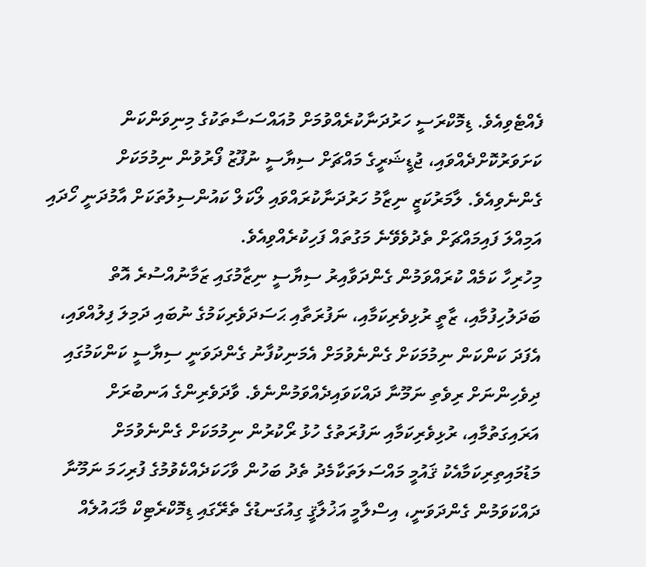ފެއްޓެވިއެވެ. ޑިމޮކްރަސީ ހަރުދަނާކުރެއްވުމަށް މުއައްސަސާތަކުގެ މިނިވަންކަން ކަށަވަރުކޮށްދެއްވައި، ޖުޑީޝަރީގެ މައްޗަށް ސިޔާސީ ނުފޫޒު ފޯރުވުން ނިމުމަކަށް ގެންނެވިއެވެ. ލާމަރުކަޒީ ނިޒާމު ހަރުދަނާކުރައްވައި ލޯކަލް ކައުންސިލުތަކަށް އާމުދަނީ ހޯދައި އަމިއްލަ ފައިމައްޗަށް ތެދުވެވޭނެ މަގުތައް ފަހިކުރެއްވިއެވެ.
މިހުރިހާ ކަމެއް ކުރައްވަމުން ގެންދަވާއިރު ސިޔާސީ ނިޒާމުގައި ޒަމާނުއްސުރެ އޮތް ބަދަލުހިފުމާއި، ޒާތީ ރުޅިވެރިކަމާއި، ނަފުރަތާއި ޙަސަދަވެރިކަމުގެ ނުބައި ދަމިލަ ފިލުއްވައި، އެފަދަ ކަންކަން ނިމުމަކަށް ގެންނެވުމަށް އެމަނިކުފާނު ގެންދަވަނީ ސިޔާސީ ކަންކަމުގައި ދިވެހިންނަށް ރިވެތި ނަމޫނާ ދައްކަވައިދެއްވަމުންނެވެ. ވާދަވެރިންގެ އަނބުރަށް އަރައިގަތުމާއި، ރުޅިވެރިކަމާއި ނަފުރަތުގެ ހުޅު ރޯކުރުން ނިމުމަކަށް ގެންނެވުމަށް މަޑުމައިތިރިކަމާއެކު ޤައުމީ މައްސަލަތަކާމެދު ތެދު ބަހުން ވާހަކަދެއްކެވުމުގެ ފުރިހަމަ ނަމޫނާ ދައްކަވަމުން ގެންދަވަނީ، އިސްލާމީ އަޚުލާޤީ ގިއުގަނޑުގެ ތެރޭގައި ޑިމޮކްރެޓިކް މާޙައުލެއް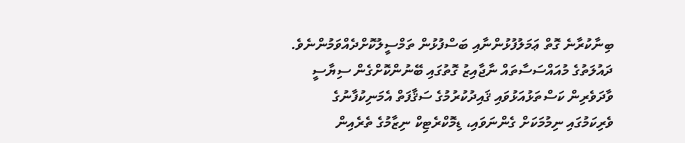ބިނާކުރާނެ ގޮތް ޢަމަލުފުޅުންނާއި ބަސްފުޅުން ތަމްސީލުކޮށްދެއްވަމުންނެވެ. ދައުލަތުގެ މުއައްސަސާތައް ނާޖާއިޒު ގޮތުގައި ބޭނުންކޮށްގެން ސިޔާސީ ވާދަވެރިން ކަސްތަޅުއަޅުވައި ޤައިދުކުރުމުގެ ސަޤާފަތް އެމަނިކުފާނުގެ ވެރިކަމުގައި ނިމުމަކަށް ގެންނަވައި، ޑިމޮކްރެޓިކް ނިޒާމުގެ ތެރެއިން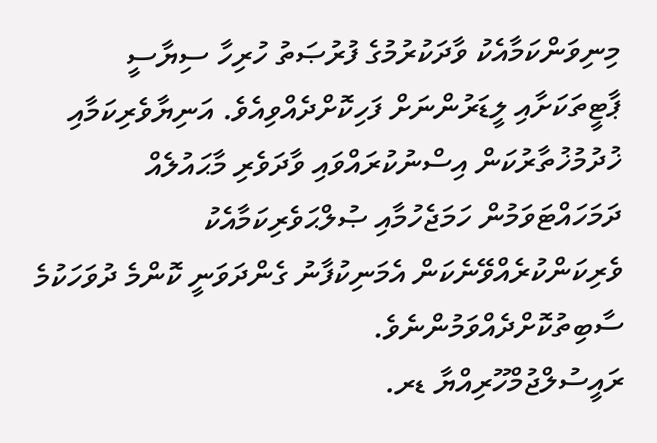މިނިވަންކަމާއެކު ވާދަކުރުމުގެ ފުރުޞަތު ހުރިހާ ސިޔާސީ ޕާޓީތަކަށާއި ލީޑަރުންނަށް ފަހިކޮށްދެއްވިއެވެ. އަނިޔާވެރިކަމާއި ޚުދުމުޚުތާރުކަން އިސްނުކުރައްވައި ވާދަވެރި މާޙައުލެއް ދަމަހައްޓަވަމުން ހަމަޖެހުމާއި ޞުލްޙަވެރިކަމާއެކު ވެރިކަންކުރެއްވޭނެކަން އެމަނިކުފާނު ގެންދަވަނީ ކޮންމެ ދުވަހަކުމެ ސާބިތުކޮށްދެއްވަމުންނެވެ.
ރައީސުލްޖުމްހޫރިއްޔާ ޑރ.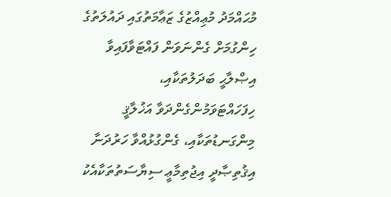މުޙައްމަދު މުޢިއްޒުގެ ޒަޢާމަތުގައި ދައުލަތުގެ ހިންގުމަށް ގެންނަވަން ފައްޓަވާފައިވާ އިޞްލާޙީ ބަދަލުތަކާއި، ހިފަހައްޓަވަމުންގެންދަވާ އަޚުލާޤީ މިންގަނޑުތަކާއި، ގެންގުޅުއްވާ ހަރުދަނާ އިޤުތިޞާދީ އިޖުތިމާޢީ ސިޔާސަތުތަކާއެކު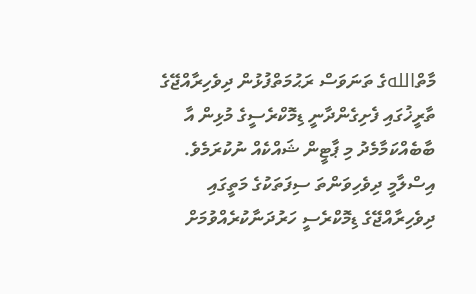މާތްاللهގެ ތަނަވަސް ރަޙުމަތްފުޅުން ދިވެހިރާއްޖޭގެ ތާރީޚުގައި ފެށިގެންދާނީ ޑިމޮކްރެސީގެ މުޅިން އާ ބާބެއްކަމާމެދު މި ޕާޓީން ޝައްކެއް ނުކުރަމެވެ.
އިސްލާމީ ދިވެހިވަންތަ ސިފަތަކުގެ މަތީގައި ދިވެހިރާއްޖޭގެ ޑިމޮކްރެސީ ހަރުދަނާކުރެއްވުމަށް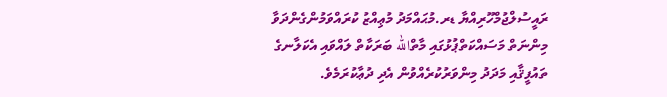ރައީސުލްޖުމްހޫރިއްޔާ ޑރ.މުޙައްމަދު މުޢިއްޒު ކުރައްވަމުންގެންދަވާ މިންނަތް މަސައްކަތްޕުޅުގައި މާތްالله ބަރަކާތް ލައްވައި އެކަލާނގެ ތައުފީޤާއި މަދަދު މިންވަރުކުރެއްވުން އެދި ދުޢާކުރަމެވެ.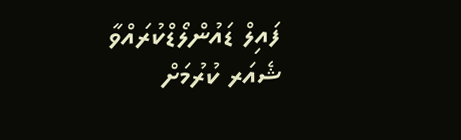ފައިލް ޑައުންލޯޑްކުރައްވާ
ޝެއަރ ކުރުމަށް